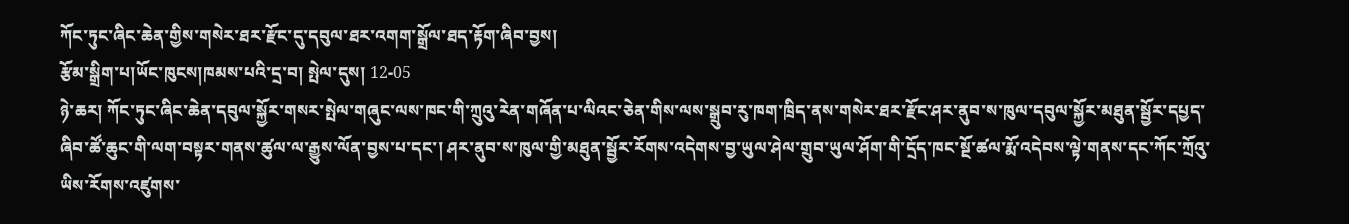ཀོང་ཏུང་ཞིང་ཆེན་གྱིས་གསེར་ཐར་རྫོང་དུ་དབུལ་ཐར་འགག་སྒྲོལ་ཐད་རྟོག་ཞིབ་བྱས།
རྩོམ་སྒྲིག་པ།ཡོང་ཁུངས།ཁམས་པའི་དྲ་བ། སྤེལ་དུས། 12-05
ཉེ་ཆར། ཀོང་ཏུང་ཞིང་ཆེན་དབུལ་སྐྱོར་གསར་སྤེལ་གཞུང་ལས་ཁང་གི་ཀྲུའུ་རེན་གཞོན་པ་ལིའང་ཅེན་གིས་ལས་སྒྲུབ་རུ་ཁག་ཁྲིད་ནས་གསེར་ཐར་རྫོང་ཤར་ནུབ་ས་ཁུལ་དབུལ་སྐྱོར་མཐུན་སྦྱོར་དཔྱད་ཞིབ་ཚོ་ཆུང་གི་ལག་བསྟར་གནས་ཚུལ་ལ་རྒྱུས་ལོན་བྱས་པ་དང་། ཤར་ནུབ་ས་ཁུལ་གྱི་མཐུན་སྦྱོར་རོགས་འདེགས་བྱ་ཡུལ་ཤེལ་གྲུབ་ཡུལ་ཤོག་གི་དྲོད་ཁང་སྔོ་ཚལ་རྨོ་འདེབས་ལྟེ་གནས་དང་ཀོང་ཀྲོའུ་ཡིས་རོགས་འཛུགས་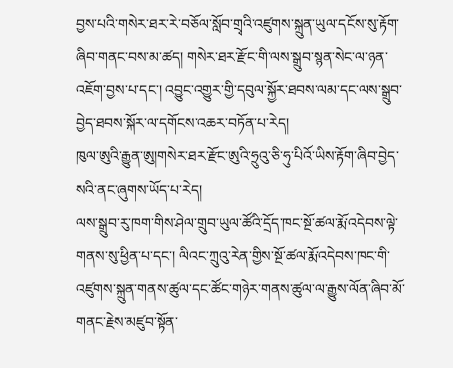བྱས་པའི་གསེར་ཐར་རེ་བཅོལ་སློབ་གྲྭའི་འཛུགས་སྐྲུན་ཡུལ་དངོས་སུ་རྟོག་ཞིབ་གནང་བས་མ་ཚད། གསེར་ཐར་རྫོང་གི་ལས་སྒྲུབ་སྙན་སེང་ལ་ཉན་འཇོག་བྱས་པ་དང་། འབྱུང་འགྱུར་གྱི་དབུལ་སྐྱོར་ཐབས་ལམ་དང་ལས་སྒྲུབ་བྱེད་ཐབས་སྐོར་ལ་དགོངས་འཆར་བཏོན་པ་རེད།
ཁུལ་ཨུའི་རྒྱུན་ཨུ།གསེར་ཐར་རྫོང་ཨུའི་ཧྲུའུ་ཅི་ཧུ་པིའོ་ཡིས་རྟོག་ཞིབ་བྱེད་སའི་ནང་ཞུགས་ཡོད་པ་རེད།
ལས་སྒྲུབ་རུ་ཁག་གིས་ཤེལ་གྲུབ་ཡུལ་ཚོའི་དྲོད་ཁང་སྔོ་ཚལ་རྨོ་འདེབས་ལྟེ་གནས་སུ་ཕྱིན་པ་དང་། ལིའང་ཀྲུའུ་རེན་གྱིས་སྔོ་ཚལ་རྨོ་འདེབས་ཁང་གི་འཛུགས་སྐྲུན་གནས་ཚུལ་དང་ཚོང་གཉེར་གནས་ཚུལ་ལ་རྒྱུས་ལོན་ཞིབ་མོ་གནང་རྗེས་མཛུབ་སྟོན་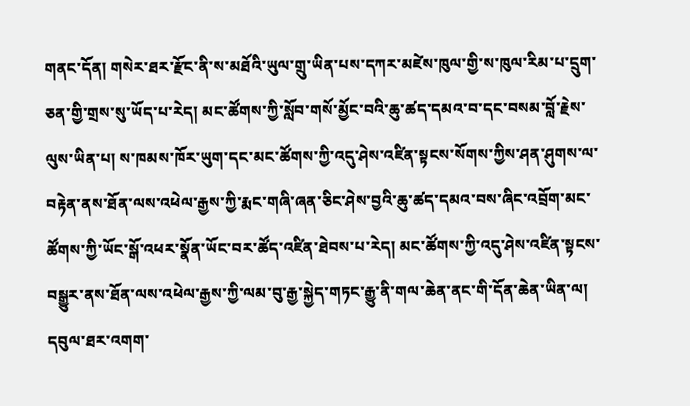གནང་དོན། གསེར་ཐར་རྫོང་ནི་ས་མཐོའི་ཡུལ་གྲུ་ཡིན་པས་དཀར་མཛེས་ཁུལ་གྱི་ས་ཁུལ་རིམ་པ་དྲུག་ཅན་གྱི་གྲས་སུ་ཡོད་པ་རེད། མང་ཚོགས་ཀྱི་སློབ་གསོ་མྱོང་བའི་ཆུ་ཚད་དམའ་བ་དང་བསམ་བློ་རྗེས་ལུས་ཡིན་པ། ས་ཁམས་ཁོར་ཡུག་དང་མང་ཚོགས་ཀྱི་འདུ་ཤེས་འཛིན་སྟངས་སོགས་ཀྱིས་ཤན་ཤུགས་ལ་བརྟེན་ནས་ཐོན་ལས་འཕེལ་རྒྱས་ཀྱི་རྨང་གཞི་ཞན་ཅིང་ཤེས་བྱའི་ཆུ་ཚད་དམའ་བས་ཞིང་འབྲོག་མང་ཚོགས་ཀྱི་ཡོང་སྒོ་འཕར་སྣོན་ཡོང་བར་ཚོད་འཛིན་ཐེབས་པ་རེད། མང་ཚོགས་ཀྱི་འདུ་ཤེས་འཛིན་སྟངས་བསྒྱུར་ནས་ཐོན་ལས་འཕེལ་རྒྱས་ཀྱི་ལམ་བུ་རྒྱ་སྐྱེད་གཏང་རྒྱུ་ནི་གལ་ཆེན་ནང་གི་དོན་ཆེན་ཡིན་ལ། དབུལ་ཐར་འགག་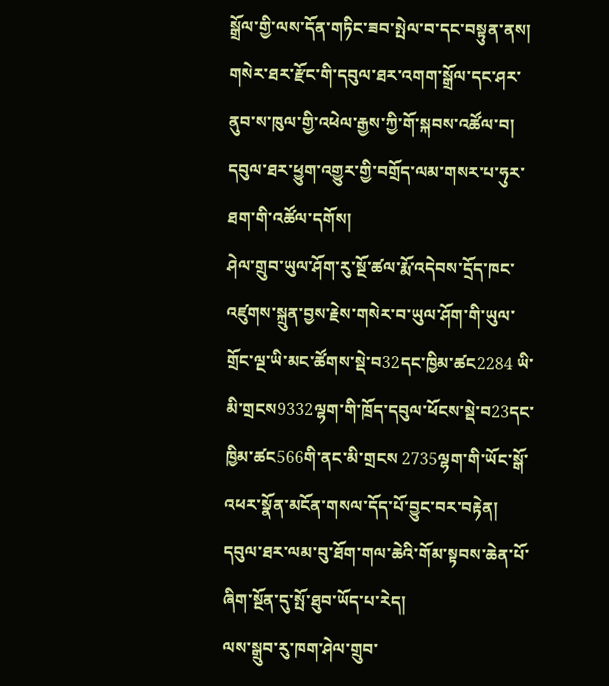སྒྲོལ་གྱི་ལས་དོན་གཏིང་ཟབ་སྤེལ་བ་དང་བསྟུན་ནས། གསེར་ཐར་རྫོང་གི་དབུལ་ཐར་འགག་སྒྲོལ་དང་ཤར་ནུབ་ས་ཁུལ་གྱི་འཕེལ་རྒྱས་ཀྱི་གོ་སྐབས་འཚོལ་བ། དབུལ་ཐར་ཕྱུག་འགྱུར་གྱི་བགྲོད་ལམ་གསར་པ་ཧུར་ཐག་གི་འཚོལ་དགོས།
ཤེལ་གྲུབ་ཡུལ་ཤོག་རུ་སྔོ་ཚལ་རྨོ་འདེབས་དྲོད་ཁང་འཛུགས་སྐྲུན་བྱས་རྗེས་གསེར་བ་ཡུལ་ཤོག་གི་ཡུལ་གྲོང་ལྔ་ཡི་མང་ཚོགས་སྡེ་བ32དང་ཁྱིམ་ཚང2284 ཡི་མི་གྲངས9332ལྷག་གི་ཁྲོད་དབུལ་ཕོངས་སྡེ་བ23དང་ཁྱིམ་ཚང566གི་ནང་མི་གྲངས 2735ལྷག་གི་ཡོང་སྒོ་འཕར་སྣོན་མངོན་གསལ་དོད་པོ་བྱུང་བར་བརྟེན། དབུལ་ཐར་ལམ་བུ་ཐོག་གལ་ཆེའི་གོམ་སྟབས་ཆེན་པོ་ཞིག་སྔོན་དུ་སྤོ་ཐུབ་ཡོད་པ་རེད།
ལས་སྒྲུབ་རུ་ཁག་ཤེལ་གྲུབ་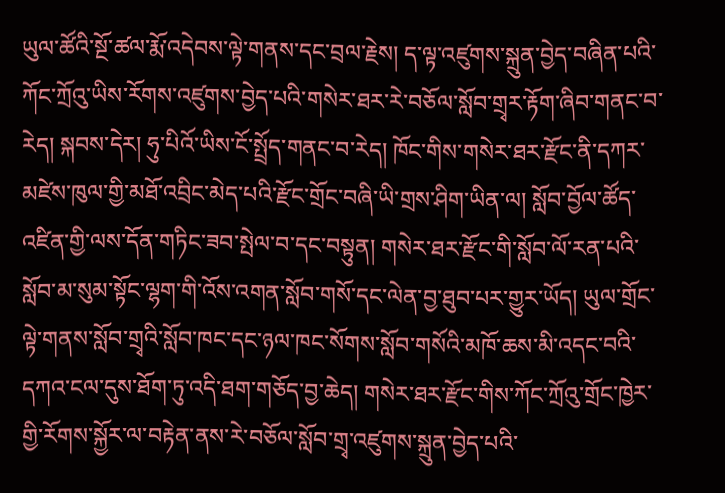ཡུལ་ཚོའི་སྔོ་ཚལ་རྨོ་འདེབས་ལྟེ་གནས་དང་བྲལ་རྗེས། ད་ལྟ་འཛུགས་སྐྲུན་བྱེད་བཞིན་པའི་ཀོང་ཀྲོའུ་ཡིས་རོགས་འཛུགས་བྱེད་པའི་གསེར་ཐར་རེ་བཅོལ་སློབ་གྲྭར་རྟོག་ཞིབ་གནང་བ་རེད། སྐབས་དེར། ཧུ་པིའོ་ཡིས་ངོ་སྤྲོད་གནང་བ་རེད། ཁོང་གིས་གསེར་ཐར་རྫོང་ནི་དཀར་མཛེས་ཁུལ་གྱི་མཐོ་འབྲིང་མེད་པའི་རྫོང་གྲོང་བཞི་ཡི་གྲས་ཤིག་ཡིན་ལ། སློབ་བྱོལ་ཚོད་འཛིན་གྱི་ལས་དོན་གཏིང་ཟབ་སྤེལ་བ་དང་བསྟུན། གསེར་ཐར་རྫོང་གི་སློབ་ལོ་རན་པའི་སློབ་མ་སུམ་སྟོང་ལྷག་གི་འོས་འགན་སློབ་གསོ་དང་ལེན་བྱ་ཐུབ་པར་གྱུར་ཡོད། ཡུལ་གྲོང་ལྟེ་གནས་སློབ་གྲྭའི་སློབ་ཁང་དང་ཉལ་ཁང་སོགས་སློབ་གསོའི་མཁོ་ཆས་མི་འདང་བའི་དཀའ་ངལ་དུས་ཐོག་ཏུ་འདི་ཐག་གཅོད་བྱ་ཆེད། གསེར་ཐར་རྫོང་གིས་ཀོང་ཀྲོའུ་གྲོང་ཁྱེར་གྱི་རོགས་སྐྱོར་ལ་བརྟེན་ནས་རེ་བཅོལ་སློབ་གྲྭ་འཛུགས་སྐྲུན་བྱེད་པའི་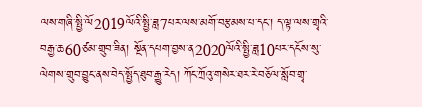ལས་གཞི་སྤྱི་ལོ2019ལོའི་སྤྱི་ཟླ7པར་ལས་མགོ་བརྩམས་པ་དང་། ད་ལྟ་ལས་གྲྭའི་བརྒྱ་ཆ60ཙམ་གྲུབ་ཟིན། སྔོན་དཔག་བྱས་ན2020ལོའི་སྤྱི་ཟླ10པར་དངོས་སུ་ལེགས་གྲུབ་བྱུང་ནས་བེད་སྤྱོད་ཐུབ་རྒྱུ་རེད། ཀོང་ཀྲོའུ་གསེར་ཐར་རེ་བཅོལ་སློབ་གྲྭ་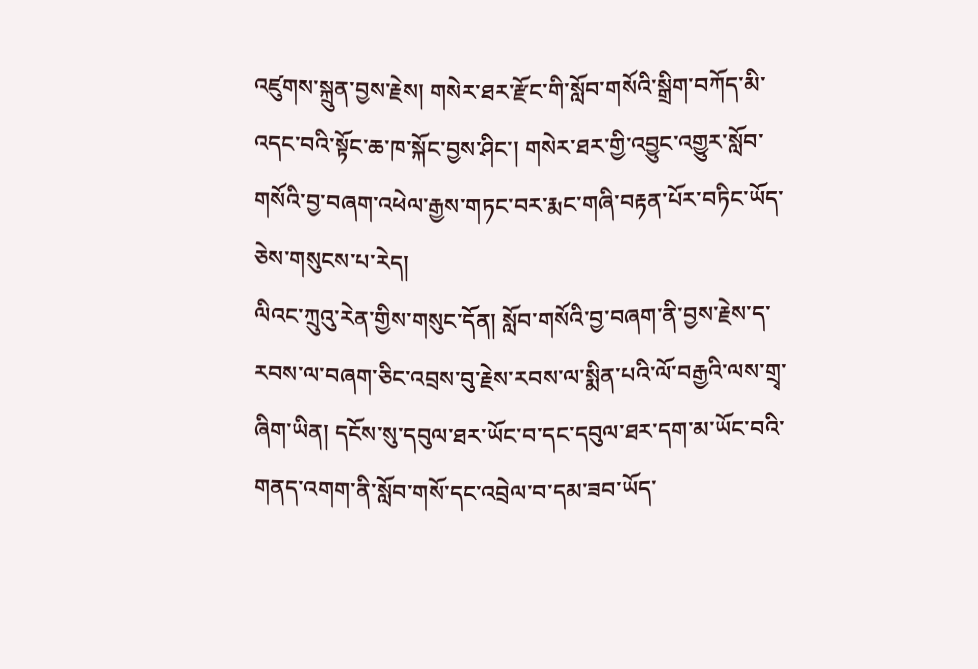འཛུགས་སྐྲུན་བྱས་རྗེས། གསེར་ཐར་རྫོང་གི་སློབ་གསོའི་སྒྲིག་བཀོད་མི་འདང་བའི་སྟོང་ཆ་ཁ་སྐོང་བྱས་ཤིང་། གསེར་ཐར་གྱི་འབྱུང་འགྱུར་སློབ་གསོའི་བྱ་བཞག་འཕེལ་རྒྱས་གཏང་བར་རྨང་གཞི་བརྟན་པོར་བཏིང་ཡོད་ཅེས་གསུངས་པ་རེད།
ལིའང་ཀྲུའུ་རེན་གྱིས་གསུང་དོན། སློབ་གསོའི་བྱ་བཞག་ནི་བྱས་རྗེས་ད་རབས་ལ་བཞག་ཅིང་འབྲས་བུ་རྗེས་རབས་ལ་སྨིན་པའི་ལོ་བརྒྱའི་ལས་གྲྭ་ཞིག་ཡིན། དངོས་སུ་དབུལ་ཐར་ཡོང་བ་དང་དབུལ་ཐར་དག་མ་ཡོང་བའི་གནད་འགག་ནི་སློབ་གསོ་དང་འབྲེལ་བ་དམ་ཟབ་ཡོད་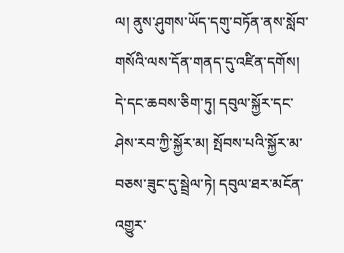ལ། ནུས་ཤུགས་ཡོད་དགུ་བཏོན་ནས་སློབ་གསོའི་ལས་དོན་གནད་དུ་འཛིན་དགོས། དེ་དང་ཆབས་ཅིག་ཏུ། དབུལ་སྐྱོར་དང་ཤེས་རབ་ཀྱི་སྐྱོར་མ། སྤོབས་པའི་སྐྱོར་མ་བཅས་ཟུང་དུ་སྦྲེལ་ཏེ། དབུལ་ཐར་མངོན་འགྱུར་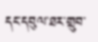དང་དབུལ་ཐར་གྲུབ་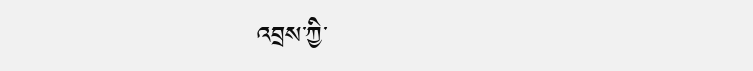འབྲས་ཀྱི་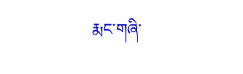རྨང་གཞི་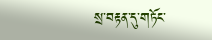སྲ་བརྟན་དུ་གཏོང་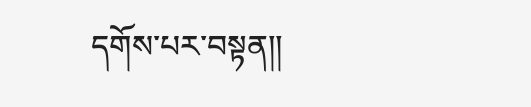དགོས་པར་བསྟན།།